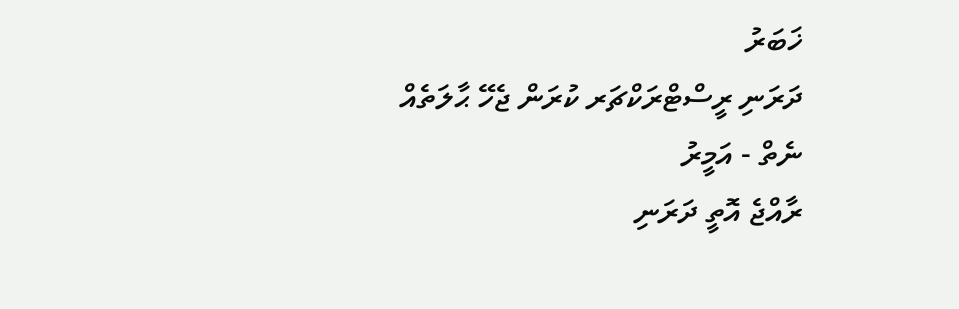ޚަބަރު
ދަރަނި ރީސްޓްރަކްޗަރ ކުރަން ޖެހޭ ޙާލަތެއް ނެތް - އަމީރު
ރާއްޖެ އޮތީ ދަރަނި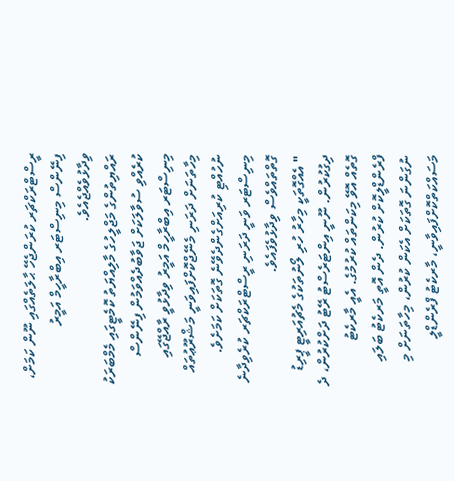ރީސްޓްރަކްޗަރ ކުރަންޖެހޭ ޙާލަތެއްގައި ނޫން ކަމަށް، ފިނޭންސް މިނިސްޓަރ އިބްރާހީމް އަމީރު ވިދާޅުވެއްޖެއެވެ.
ރައްޔިތުންގެ މަޖްލީހުގެ މާލިއްޔަތު ކޮމެޓީގައި މެމްބަރަކު ކުރެއްވި ސުވާލަކަށް ޖަވާބުދެއްވަމުން ފިނޭންސް މިނިސްޓަރ އިބްރާހީމް އަމީރު ވިދާޅުވީ ރާއްޖޭގައި މިހާތަނަށް ދަރަނި މެނޭޖްކޮށްފައިވަނީ މަޝްރޫޢުތައް ނުހުއްޓި ކުރިއަށްގެންދެވޭނެ ގޮތަކަށް ކަމަށެވެ. މިނިސްޓަރ ވަނީ ދަރަނި ރީސްޓްރަކްޗަރ ކުރެވިދާނެ ގޮތްތައްވެސް ވިދާޅުވެފައެވެ.
" އެއްގޮތަކީ މިހާރު ހުރި ލޯނުތަކުގެ މެޗުއަރިޓީ ޕީރިޑު ދިގުކުރުން. ނޫނީ އިންޓަރެސްޓު ރޭޓު ދަށްކުރުން، ދެ ގޮތެއް އޮވޭ މިކަންތައް ކުރުމުގެ. އެއީ މާރކެޓު ފްރެންޑްލީކޮށް ކުރުން. ދެން އޮތީ މަރކެޓު ބަލައި ނުގަންނަ ގޮތަކަށް އެކަން ކުރުން، މިހާތަނަށް މި މަސައްކަތްކޮށްފައިވާނީ، މާރކެޓު ފްރެންޑްލީ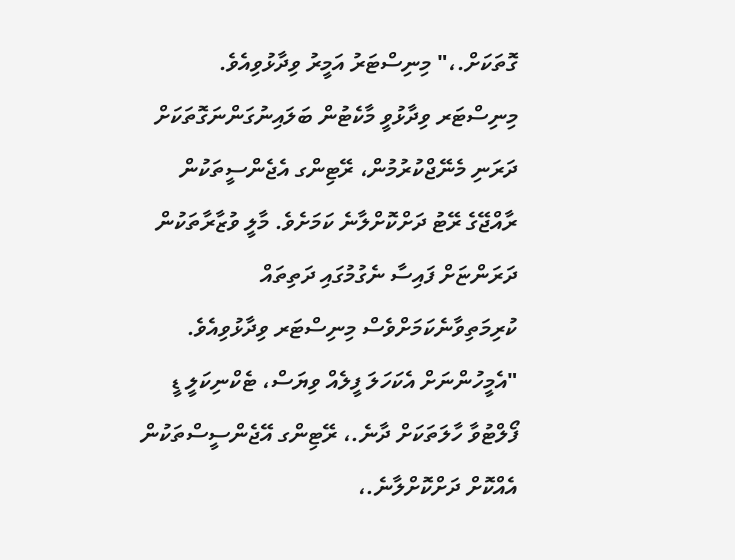ގޮތަކަށް.،" މިނިސްޓަރު އަމީރު ވިދާޅުވިއެވެ.
މިނިސްޓަރ ވިދާޅުވީ މާކެޓުން ބަލައިނުގަންނަގޮތަކަށް ދަރަނި މެނޭޖްކުރުމުން، ރޭޓިންގ އެޖެންސީތަކުން ރާއްޖޭގެ ރޭޓު ދަށްކޮށްލާނެ ކަމަށެވެ. މާލީ ވުޒާރާތަކުން ދަރަންޏަށް ފައިސާ ނެގުމުގައި ދަތިތައް ކުރިމަތިވާނެކަމަށްވެސް މިނިސްޓަރ ވިދާޅުވިއެވެ.
"އެމީހުންނަށް އެކަހަލަ ފީލެއް ވިޔަސް، ޓެކްނިކަލީ ޑީ ފޯލްޓުވާ ހާލަތަކަށް ދާނެ.، ރޭޓިންގ އޭޖެންސީސްތަކުން އެއްކޮށް ދަށްކޮށްލާނެ.،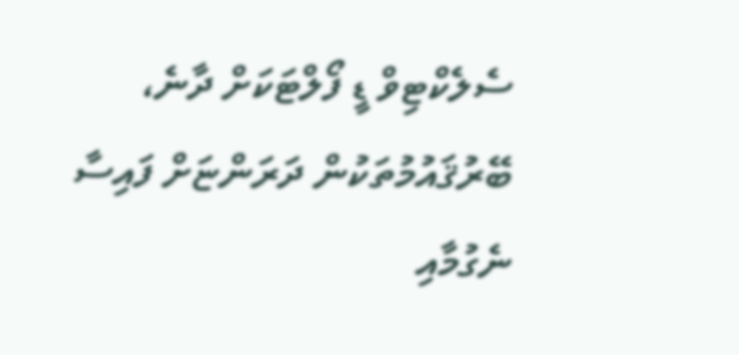ސެލެކްޓިވް ޑީ ފޯލްޓަކަށް ދާނެ، ބޭރުޤައުމުތަކުން ދަރަންޏަށް ފައިސާ ނެގުމާއި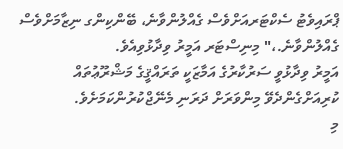ޕްރައިވެޓު ސެކްޓަރއަށްވެސް ގެއްލުންވާނެ، ބޭންކިންގ ނިޒާމަށްވެސް ގެއްލުންވާނެ.،" މިނިސްޓަރ އަމީރު ވިދާޅުވިއެވެ.
އަމީރު ވިދާޅުވީ ސަރުކާރުގެ އަމާޒަކީ ތަރައްޤީގެ މަޝްރޫޢުތައް ކުރިއަށްގެންދެވޭ މިންވަރަށް ދަރަނި މެނޭޖްކުރުންކަމަށެވެ.
މި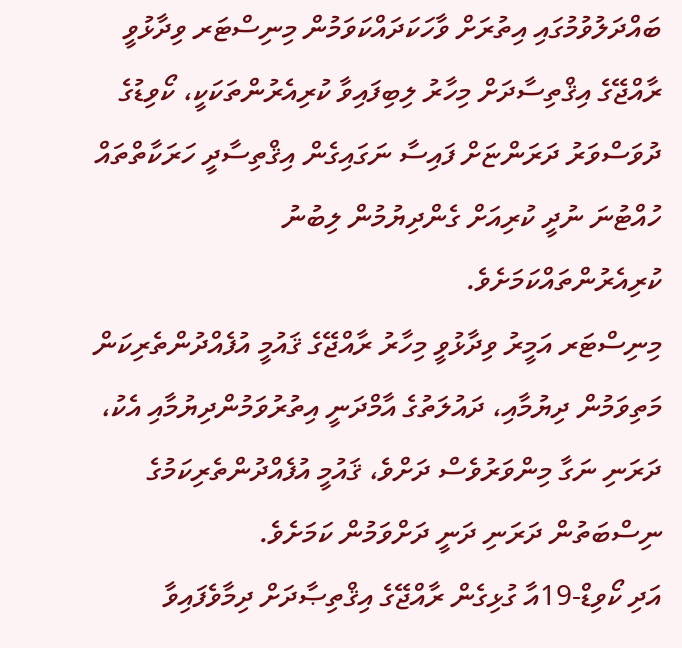ބައްދަލުވުމުގައި އިތުރަށް ވާހަކަދައްކަވަމުން މިނިސްޓަރ ވިދާޅުވީ ރާއްޖޭގެ އިޤްތިސާދަށް މިހާރު ލިބިފައިވާ ކުރިއެރުންތަކަކީ، ކޯވިޑުގެ ދުވަސްވަރު ދަރަންޏަށް ފައިސާ ނަގައިގެން އިޤްތިސާދީ ހަރަކާތްތައް ހުއްޓުނަ ނުދީ ކުރިއަށް ގެންދިޔުމުން ލިބުނު ކުރިއެރުންތައްކަމަށެވެ.
މިނިސްޓަރ އަމީރު ވިދާޅުވީ މިހާރު ރާއްޖޭގެ ޤައުމީ އުފެއްދުންތެރިކަން މަތިވަމުން ދިޔުމާއި، ދައުލަތުގެ އާމްދަނީ އިތުރުވަމުންދިޔުމާއި އެކު، ދަރަނި ނަގާ މިންވަރުވެސް ދަށްވެ، ޤައުމީ އުފެއްދުންތެރިކަމުގެ ނިސްބަތުން ދަރަނި ދަނީ ދަށްވަމުން ކަމަށެވެ.
އަދި ކޯވިޑް-19އާ ގުޅިގެން ރާއްޖޭގެ އިޤްތިޞާދަށް ދިމާވެފައިވާ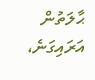ޙާލަތުން އަރައިގަނެ،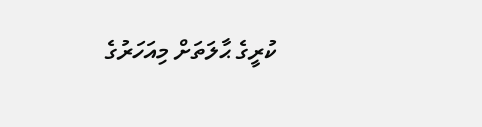ކުރީގެ ޙާލަތަށް މިއަހަރުގެ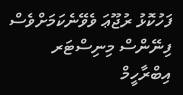ފަހުކޮޅު ރުޖޫޢަ ވެވޭނެކަމަށްވެސް ފިނޭންސް މިނިސްޓަރ އިބްރާހީމް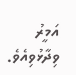އަމީރު ވިދާޅުވިއެވެ.